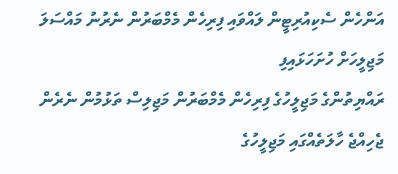އަންހެން ސެކިއުރިޓީން ލައްވައި ފިރިހެން މެމްބަރުން ނެރުނު މައްސަލަ މަޖިލީހަށް ހުށަހަޅައިފި
ރައްޔިތުންގެ މަޖިލީހުގެ ފިރިހެން މެމްބަރުން މަޖިލިސް ތަޅުމުން ނެރެން ޖެހިއްޖެ ހާލަތެއްގައި މަޖިލީހުގެ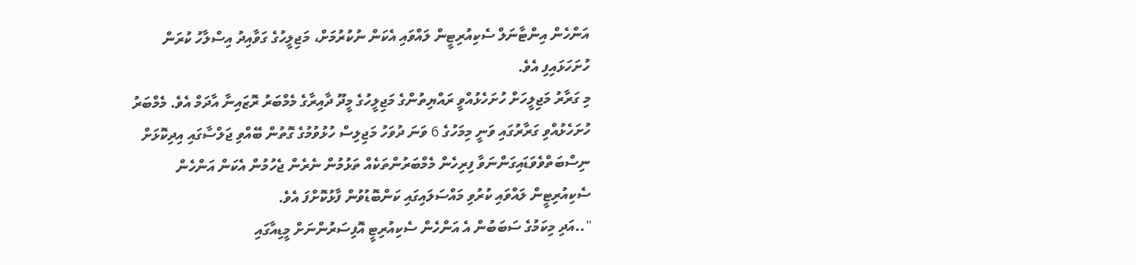އަންހެން އިންޓާނަލް ސެކިއުރިޓީން ލައްވައި އެކަން ނުކުރުމަށް، މަޖިލީހުގެ ގަވާއިދު އިސްލާހު ކުރަން ހުށަހަޅައިފި އެވެ.
މި ގަރާރު މަޖިލީހަށް ހުށަހެޅުއްވީ ރައްޔިތުންގެ މަޖިލީހުގެ މީދޫ ދާއިރާގެ މެމްބަރު ރޮޒައިނާ އާދަމް އެވެ. މެމްބަރު ހުށަހެޅުއްވި ގަރާރުގައި ވަނީ މިމަހުގެ 6 ވަނަ ދުވަހު މަޖިލިސް ހުޅުވުމުގެ ގޮތުން ބޭއްވި ޖަލްސާގައި އިދިކޮޅަށް ނިސްބަތްވެވަޑައިގަންނަވާ ފިރިހެން މެމްބަރުންތަކެއް ތަޅުމުން ނެރެން ޖެހުމުން އެކަން އަންހެން ސެކިއުރިޓީން ލައްވައި ކުރުވި މައްސަލައިގައި ކަންބޮޑުވުން ފާޅުކޮށްފަ އެވެ.
"..އަދި މިކަމުގެ ސަބަބުން އެ އަންހެން ސެކިއުރިޓީ އޮފިސަރުންނަށް މީޑިއާގައި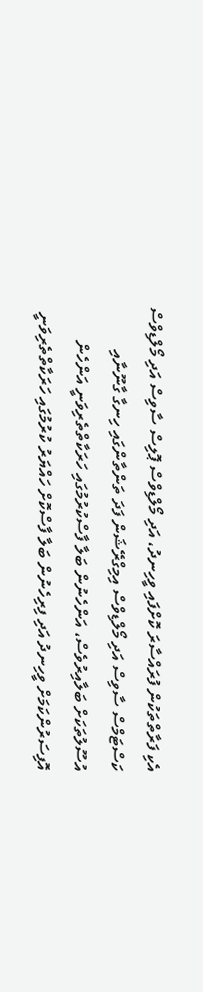އެކި ފަރާތްތަކުން ފުރައްސާރަ ކޮށްފައި ވީހިނދު، އަދި މޯލްޑިވްސް ޕޮލިސް ސާވިސް އަދި މޯލްޑިވްސް ކަސްޓަމްސް ސާވިސް އަދި މޯލްޑިވްސް އިމިގްރޭޝަން ފަދަ ތަންތާންގައި ހިނގާ ގާނޫނާއި އުސޫލުތަކަށް ބަލާއިރުވެސް، އަންހެނުން ބަލާ ފާސްކުރުމުގައި ހަރަކާތްތެރިވަނީ އަންހެން އޮފިސަރުންކަމަށް ވީހިނދު އަދި ފިރިހެނުން ބަލާ ފާސްކޮށް ހައްޔަރު ކުރުމުގައި ހަރަކާތްތެރިވަނީ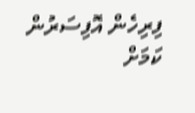ފިރިހެން އޮފިސަރުން ކަމަށް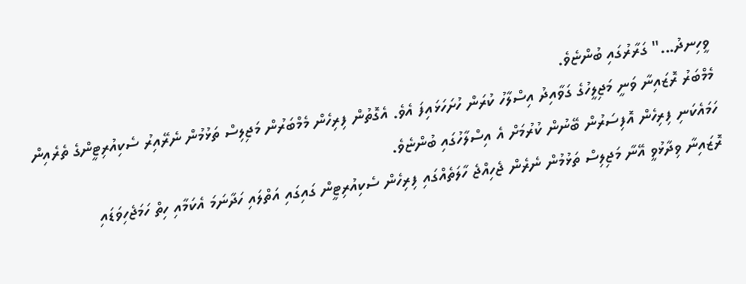ވީހިނދު..." ގަރާރުގައި ބުންޏެވެ.
މެމްބަރު ރޮޒައިނާ ވަނީ މަޖިލީހުގެ ގަވާއިދު އިސްލާހު ކުރަން ހުށަހަޅައިފަ އެވެ. އެގޮތުން ފިރިހެން މެމްބަރުން މަޖިލިސް ތަޅުމުން ނެރޭއިރު ސެކިއުރިޓީންގެ ތެރެއިން ހަމައެކަނި ފިރިހެން އޮފިސަރުން ބޭނުން ކުރުމަށް އެ އިސްލާހުގައި ބުންޏެވެ.
ރޮޒައިނާ ވިދާޅުވީ އޭނާ މަޖިލިސް ތަޅުމުން ނެރެން ޖެހިއްޖެ ހާލަތެއްގައި ފިރިހެން ސެކިއުރިޓީން ގައިގައި އަތްލައި ހަދާނަމަ އެކަމާއި ހިތް ހަމަޖެހިވަޑައި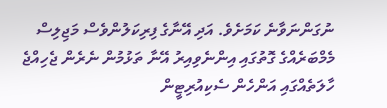ނުގަންނަވާނެ ކަމަށެވެ. އަދި އޭނާގެ ފިރިކަލުންވެސް މަޖިލިސް މެމްބަރެއްގެ ގޮތުގައި އިންނެވިއިރު އޭނާ ތަޅުމުން ނެރެން ޖެހިއްޖެ ހާލަތެއްގައި އަންހެން ސެކިއުރިޓީން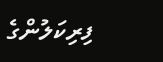ފިރިކަލުންގެ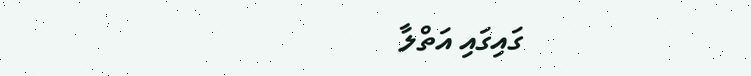ގައިގައި އަތްލާ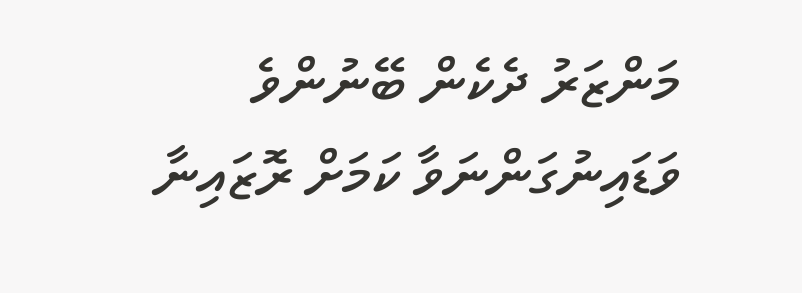މަންޒަރު ދެކެން ބޭނުންވެ ވަޑައިނުގަންނަވާ ކަމަށް ރޮޒައިނާ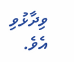ވިދާޅުވި އެވެ.